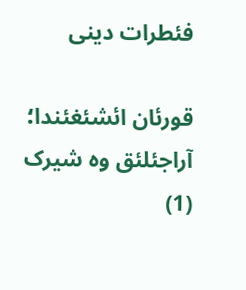فئطرات دینی

قورئان ائشئغئندا؛ آراجئلئق وە شیرک (1)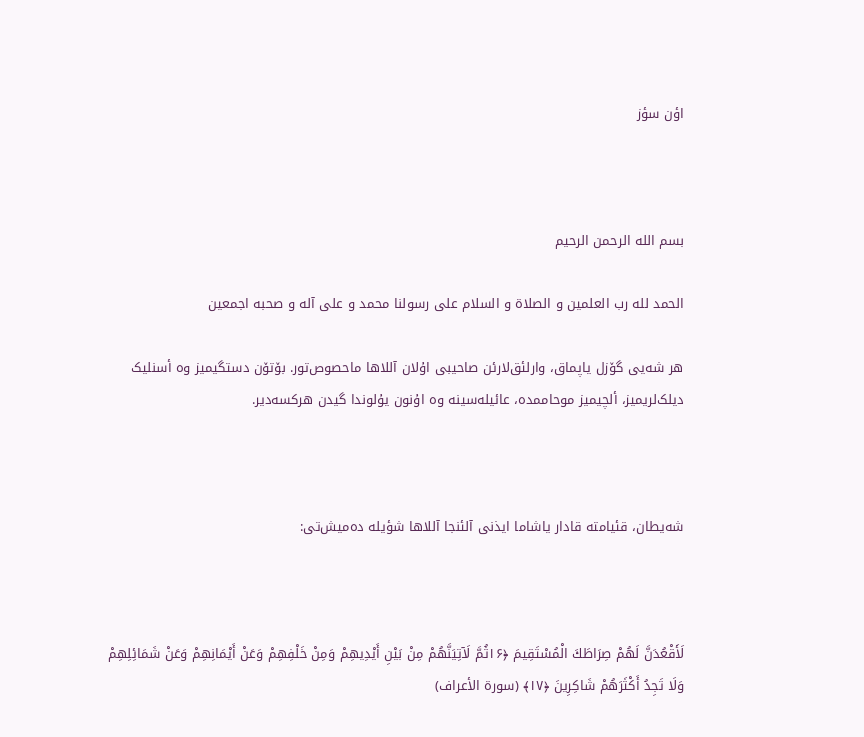اؤن ‌سؤز



بسم اللە الرحمن الرحیم

الحمد للە رب العلمین و الصلاة و السلام علی رسولنا محمد و علی آلە و صحبە اجمعین

هر شەیی گۆزل یاپماق، وارلئق‌لارئن صاحیبی اۇلان آللاها ماحصوص‌تور. بۆتۆن دستگیمیز وە أسنلیک دیلک‌لریمیز، ألچیمیز موحاممدە، عائیلەسینە وە اۇنون یۇلوندا گیدن هرکسەدیر.



شەیطان، قئیامتە قادار یاشاما ایذنی آلئنجا آللاها شؤیلە دەمیش‌تی:



لَأَقْعُدَنَّ لَهُمْ صِرَاطَكَ الْمُسْتَقِيمَ ﴿۱۶ثُمَّ لَآتِيَنَّهُمْ مِنْ بَيْنِ أَيْدِيهِمْ وَمِنْ خَلْفِهِمْ وَعَنْ أَيْمَانِهِمْ وَعَنْ شَمَائِلِهِمْ وَلَا تَجِدُ أَكْثَرَهُمْ شَاكِرِينَ ﴿۱۷﴾ (سورة الأعراف)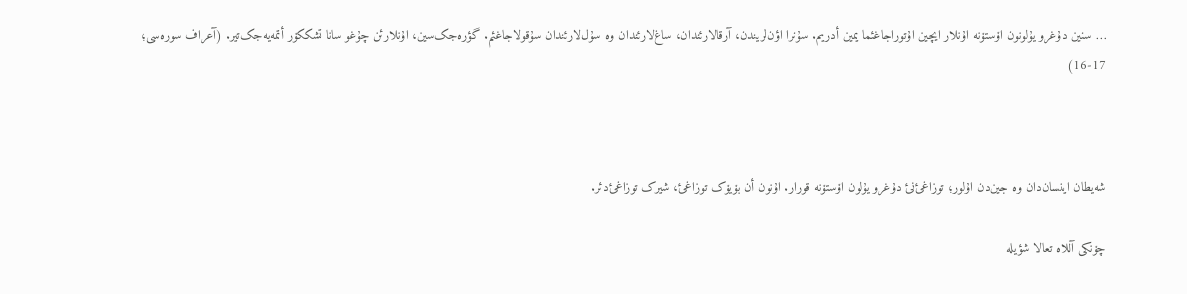… سنین دۇغرو یۇلونون اۆستۆنە اۇنلار ایچین اۇتوراجاغئما یمین أدریم. سۇنرا اؤن‌لریندن، آرقالارئندان، ساغ‌لارئندان وە سۇل‌لارئندان سۇقولاجاغئم. گؤرەجک‌سین، اۇنلارئن چۇغو سانا تشککۆر أتمەیەجک‌تیر. (آعراف سورەسی؛ 17-16)



شەیطان اینسان‌دان وە جین‌دن اۇلور؛ توزاغئ‌نئ دۇغرو یۇلون اۆستۆنە قورار. اۇنون أن بۆیۆک توزاغئ، شیرک توزاغئ‌دئر.

چۆنکی آللاە تعالا شؤیلە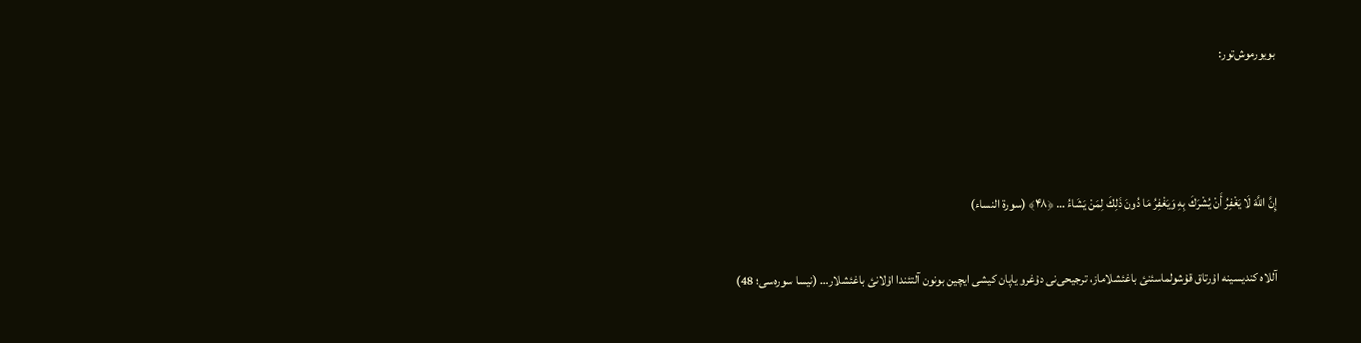بویورموش‌تور:



إِنَّ اللَّهَ لَا يَغْفِرُ أَنْ يُشْرَكَ بِهِ وَيَغْفِرُ مَا دُونَ ذَلِكَ لِمَنْ يَشَاءُ … ﴿۴۸﴾ (سورة النساء)

آللاە کندیسینە اۇرتاق قۇشولماسئنئ باغئشلاماز، ترجیحی‌نی دۇغرو یاپان کیشی ایچین بونون آلتئندا اۇلانئ باغئشلار… (نیسا سورەسی؛ 48)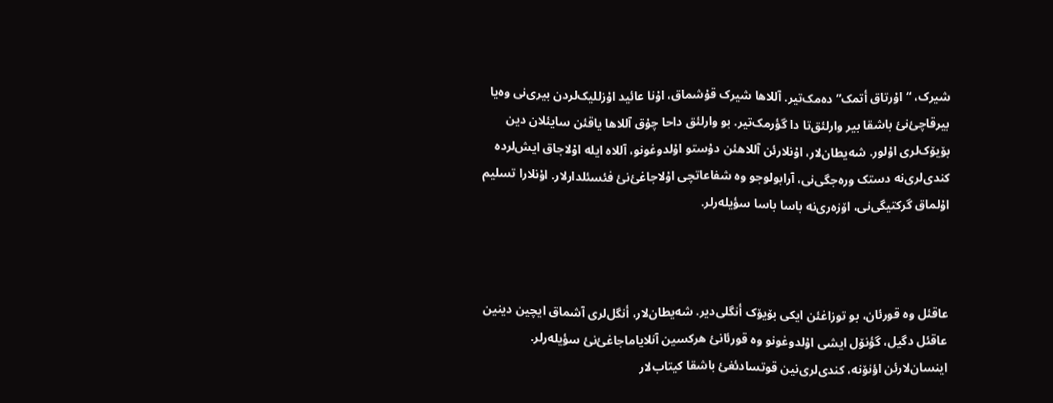شیرک، “اۇرتاق أتمک” دەمک‌تیر. آللاها شیرک قۇشماق، اۇنا عائید اۇزللیک‌لردن بیری‌نی وەیا بیرقاچئ‌نئ باشقا بیر وارلئق‌تا دا گؤرمک‌تیر. بو وارلئق داحا چۇق آللاها یاقئن سایئلان دین بۆیۆک‌لری اۇلور. شەیطان‌لار، اۇنلارئن آللاهئن دۇستو اۇلدوغونو، آللاە ایلە اۇلاجاق ایش‌لردە کندی‌لری‌نە دستک ورەجگی‌نی، آرابولوجو وە شفاعاتچی اۇلاجاغئ‌نئ فئسئلدارلار. اۇنلارا تسلیم اۇلماق گرکتیگی‌نی، اۆزەری‌نە باسا باسا سؤیلەرلر.



عاقئل وە قورئان، بو توزاغئن ایکی بۆیۆک أنگلی‌دیر. شەیطان‌لار، أنگل‌لری آشماق ایچین دینین عاقئل دگیل، گؤنۆل ایشی اۇلدوغونو وە قورئانئ هرکسین آنلایاماجاغئ‌نئ سؤیلەرلر. اینسان‌لارئن اؤنۆنە، کندی‌لری‌نین قوتسادئغئ باشقا کیتاب‌لار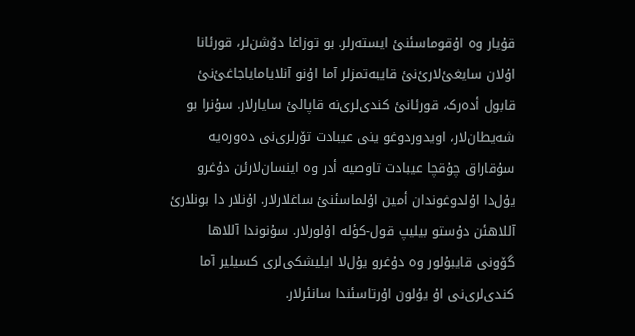قۇیار وە اۇقوماسئنئ ایستەرلر. بو توزاغا دۆشن‌لر، قورئانا اۇلان سایغئ‌لارئ‌نئ قایبەتمزلر آما اۇنو آنلایامایاجاغئ‌نئ قابول أدەرک، قورئانئ کندی‌لری‌نە قاپالئ سایارلار. سۇنرا بو شەیطان‌لار، اویدوردوغو ینی عیبادت تۆرلری‌نی دەورەیە سۇقاراق چۇقچا عیبادت تاوصیە أدر وە اینسان‌لارئن دۇغرو یۇل‌دا اۇلدوغوندان أمین اۇلماسئنئ ساغلارلار. اۇنلار دا بونلارئ آللاهئن دۇستو بیلیپ قول-کؤلە اۇلورلار. سۇنوندا آللاها گۆونی قایبۇلور وە دۇغرو یۇل‌لا ایلیشکی‌لری کسیلیر آما کندی‌لری‌نی اۇ یۇلون اۇرتاسئندا سانئرلار.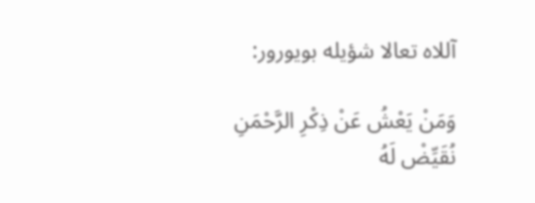آللاە تعالا شؤیلە بویورور:

وَمَنْ يَعْشُ عَنْ ذِكْرِ الرَّحْمَنِ نُقَيِّضْ لَهُ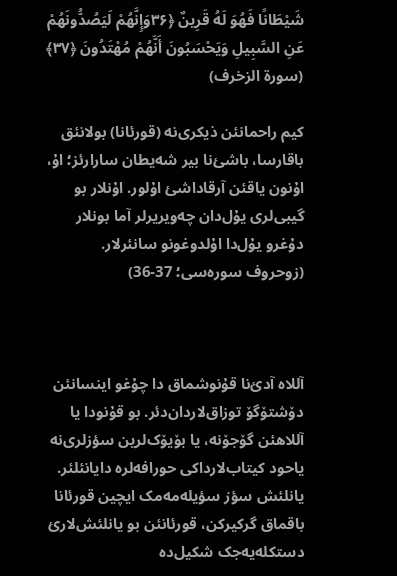شَيْطَانًا فَهُوَ لَهُ قَرِينٌ ﴿۳۶وَإِنَّهُمْ لَيَصُدُّونَهُمْ عَنِ السَّبِيلِ وَيَحْسَبُونَ أَنَّهُمْ مُهْتَدُونَ ﴿۳۷﴾ (سورة الزخرف)

کیم راحمانئن ذیکری‌نە (قورئانا) بولانئق باقارسا، باشئ‌نا بیر شەیطان سارارئز؛ اۇ، اۇنون یاقئن آرقاداشئ اۇلور. اۇنلار بو گیبی‌لری یۇل‌دان چەویریرلر آما بونلار دۇغرو یۇل‌دا اۇلدوغونو سانئرلار. (زوحروف سورەسی؛ 37-36)



آللاە آدئ‌نا قۇنوشماق دا چۇغو اینسانئن دۆشتۆگۆ توزاق‌لاردان‌دئر. بو قۇنودا یا آللاهئن گۆجۆنە، یا بۆیۆک‌لرین سؤزلری‌نە یاحود کیتاب‌لارداکی حورافەلرە دایانئلئر. یانلئش سؤز سؤیلەمەمک ایچین قورئانا باقماق گرکیرکن، قورئانئن بو یانلئش‌لارئ دستکلەیەجک شکیل‌دە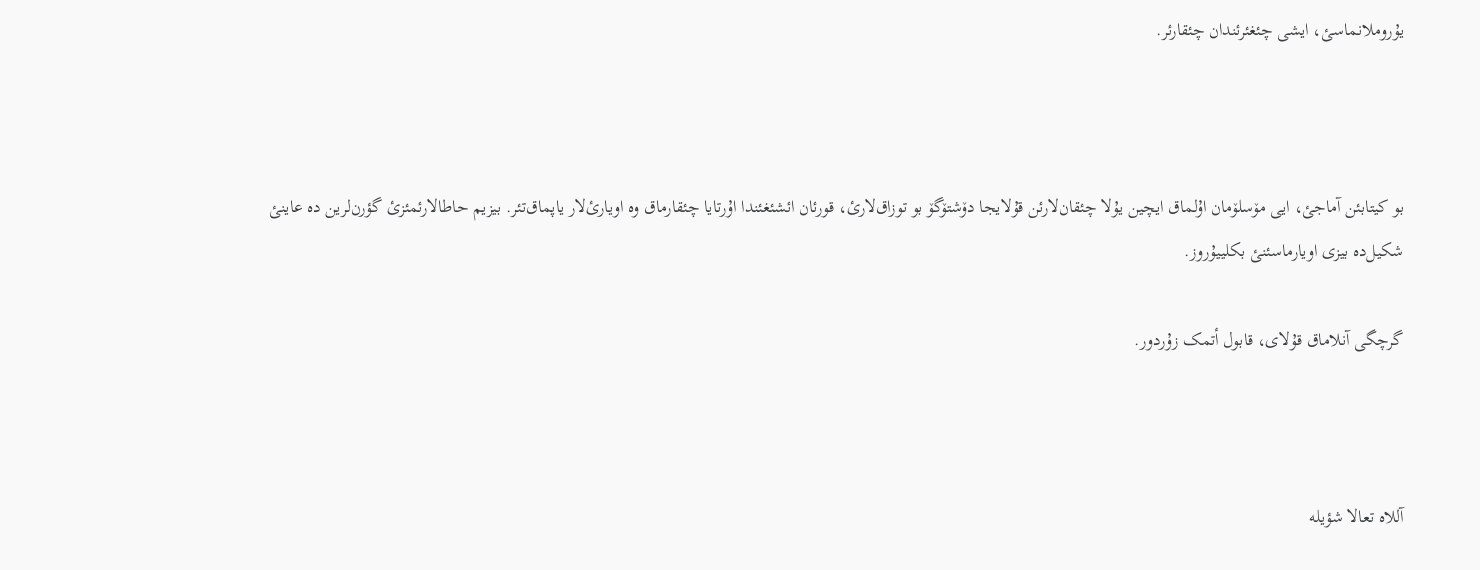یۇروملانماسئ، ایشی چئغئرئندان چئقارئر.



بو کیتابئن آماجئ، ایی مۆسلۆمان اۇلماق ایچین یۇلا چئقان‌لارئن قۇلایجا دۆشتۆگۆ بو توزاق‌لارئ، قورئان ائشئغئندا اۇرتایا چئقارماق وە اویارئ‌لار یاپماق‌تئر. بیزیم حاطالارئمئزئ گؤرن‌لرین دە عاینئ شکیل‌دە بیزی اویارماسئنئ بکلییۇروز.

گرچگی آنلاماق قۇلای، قابول أتمک زۇردور.



آللاە تعالا شؤیلە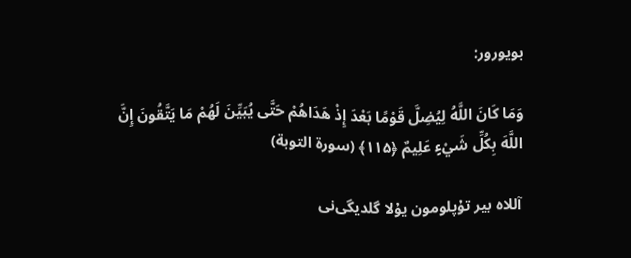بویورور:

وَمَا كَانَ اللَّهُ لِيُضِلَّ قَوْمًا بَعْدَ إِذْ هَدَاهُمْ حَتَّى يُبَيِّنَ لَهُمْ مَا يَتَّقُونَ إِنَّ اللَّهَ بِكُلِّ شَيْءٍ عَلِيمٌ ﴿۱۱۵﴾ (سورة التوبة)

آللاە بیر تۇپلومون یۇلا گلدیگی‌نی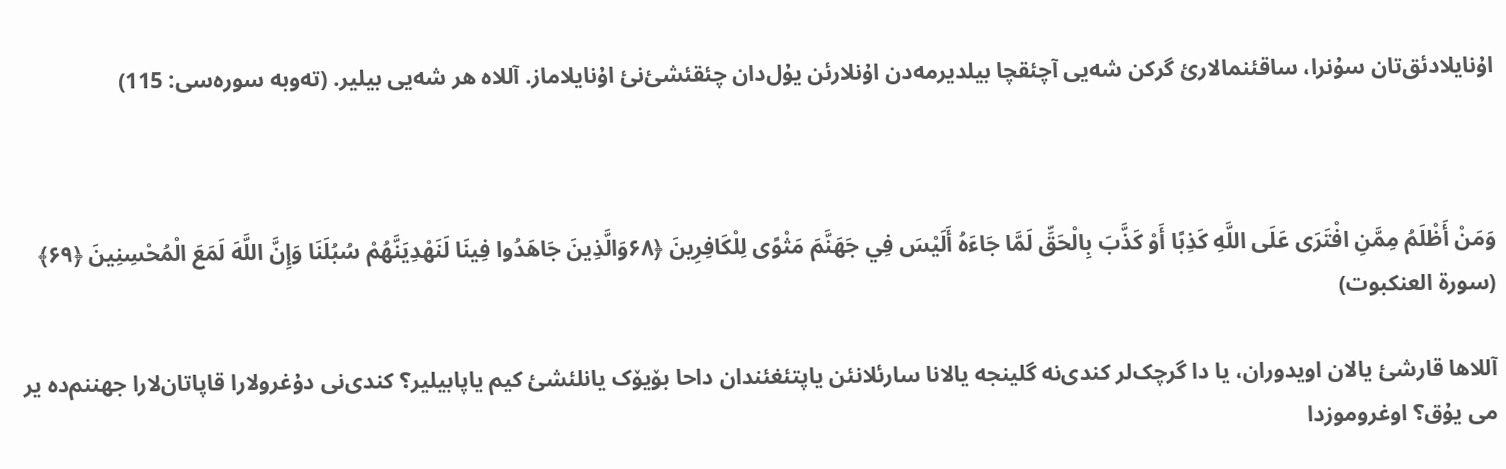اۇنایلادئق‌تان سۇنرا، ساقئنمالارئ گرکن شەیی آچئقچا بیلدیرمەدن اۇنلارئن یۇل‌دان چئقئشئ‌نئ اۇنایلاماز. آللاە هر شەیی بیلیر. (تەوبە سورەسی: 115)



وَمَنْ أَظْلَمُ مِمَّنِ افْتَرَى عَلَى اللَّهِ كَذِبًا أَوْ كَذَّبَ بِالْحَقِّ لَمَّا جَاءَهُ أَلَيْسَ فِي جَهَنَّمَ مَثْوًى لِلْكَافِرِينَ ﴿۶۸وَالَّذِينَ جَاهَدُوا فِينَا لَنَهْدِيَنَّهُمْ سُبُلَنَا وَإِنَّ اللَّهَ لَمَعَ الْمُحْسِنِينَ ﴿۶۹﴾ (سورة العنکبوت)

آللاها قارشئ یالان اویدوران، یا دا گرچک‌لر کندی‌نە گلینجە یالانا سارئلانئن یاپتئغئندان داحا بۆیۆک یانلئشئ کیم یاپابیلیر؟ کندی‌نی دۇغرولارا قاپاتان‌لارا جهننم‌دە یر می یۇق؟ اوغروموزدا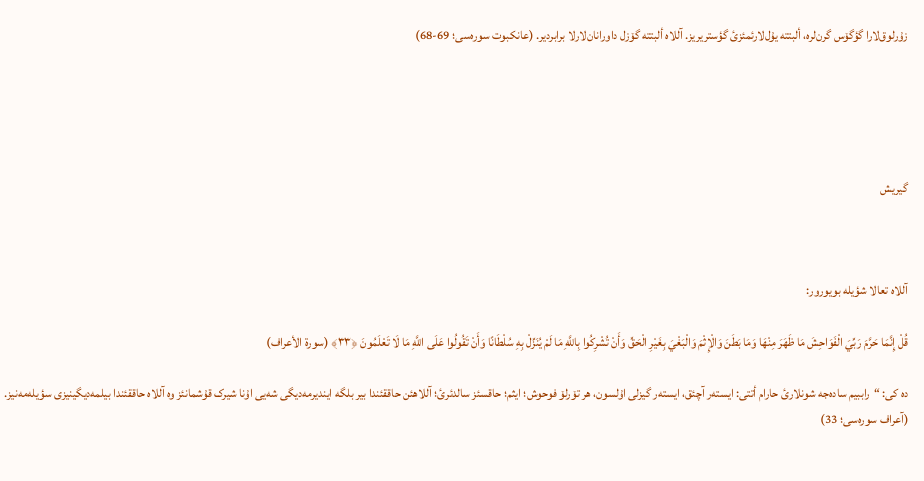زۇرلوق‌لارا گؤگۆس گرن‌لرە، ألبتتە یۇل‌لارئمئزئ گؤستریریز. آللاە ألبتتە گۆزل داورانان‌لارلا برابردیر. (عانکبوت سورەسی؛ 69-68)





گیریش



آللاە تعالا شؤیلە بویورور:

قُلْ إِنَّمَا حَرَّمَ رَبِّيَ الْفَوَاحِشَ مَا ظَهَرَ مِنْهَا وَمَا بَطَنَ وَالْإِثْمَ وَالْبَغْيَ بِغَيْرِ الْحَقِّ وَأَنْ تُشْرِكُوا بِاللَّهِ مَا لَمْ يُنَزِّلْ بِهِ سُلْطَانًا وَأَنْ تَقُولُوا عَلَى اللَّهِ مَا لَا تَعْلَمُونَ ﴿۳۳﴾ (سورة الأعراف)

دە کی: “راببیم سادەجە شونلارئ حارام أتتی: ایستەر آچئق، ایستەر گیزلی اۇلسون، هر تۆرلۆ فوحوش؛ ایثم؛ حاقسئز سالدئرئ؛ آللاهئن حاققئندا بیر بلگە ایندیرمەدیگی شەیی اۇنا شیرک قۇشمانئز وە آللاە حاققئندا بیلمەدیگینیزی سؤیلەمەنیز. (آعراف سورەسی؛ 33)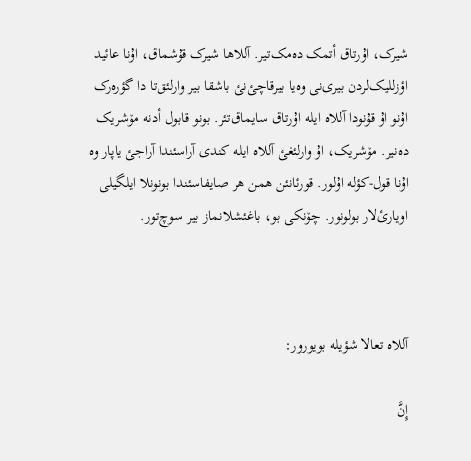شیرک، اۇرتاق أتمک دەمک‌تیر. آللاها شیرک قۇشماق، اۇنا عائید اؤزللیک‌لردن بیری‌نی وەیا بیرقاچئ‌نئ باشقا بیر وارلئق‌تا دا گؤرەرک اۇنو اۇ قۇنودا آللاە ایلە اۇرتاق سایماق‌تئر. بونو قابول أدنە مۆشریک دەنیر. مۆشریک، اۇ وارلئغئ آللاە ایلە کندی آراسئندا آراجئ یاپار وە اۇنا قول-کؤلە اۇلور. قورئانئن همن هر صایفاسئندا بونونلا ایلگیلی اویارئ‌لار بولونور. چۆنکی بو، باغئشلانماز بیر سوچ‌تور.



آللاە تعالا شؤیلە بویورور:

إِنَّ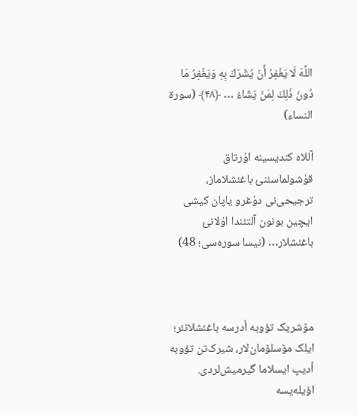اللَّهَ لَا يَغْفِرُ أَنْ يُشْرَكَ بِهِ وَيَغْفِرُ مَا دُونَ ذَلِكَ لِمَنْ يَشَاءُ … ﴿۴۸﴾ (سورة النساء)

آللاە کندیسینە اۇرتاق قۇشولماسئنئ باغئشلاماز، ترجیحی‌نی دۇغرو یاپان کیشی ایچین بونون آلتئندا اۇلانئ باغئشلار… (نیسا سورەسی؛ 48)



مۆشریک تؤوبە أدرسە باغئشلانئر؛ ایلک مۆسلۆمان‌لار، شیرک‌تن تؤوبە أدیپ ایسلاما گیرمیش‌لردی. اؤیلەیسە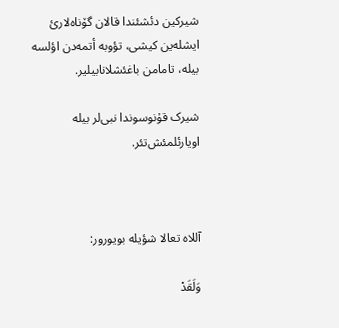شیرکین دئشئندا قالان گۆناەلارئ ایشلەین کیشی، تؤوبە أتمەدن اؤلسە بیلە، تامامن باغئشلانابیلیر.

شیرک قۇنوسوندا نبی‌لر بیلە اویارئلمئش‌تئر.



آللاە تعالا شؤیلە بویورور:

وَلَقَدْ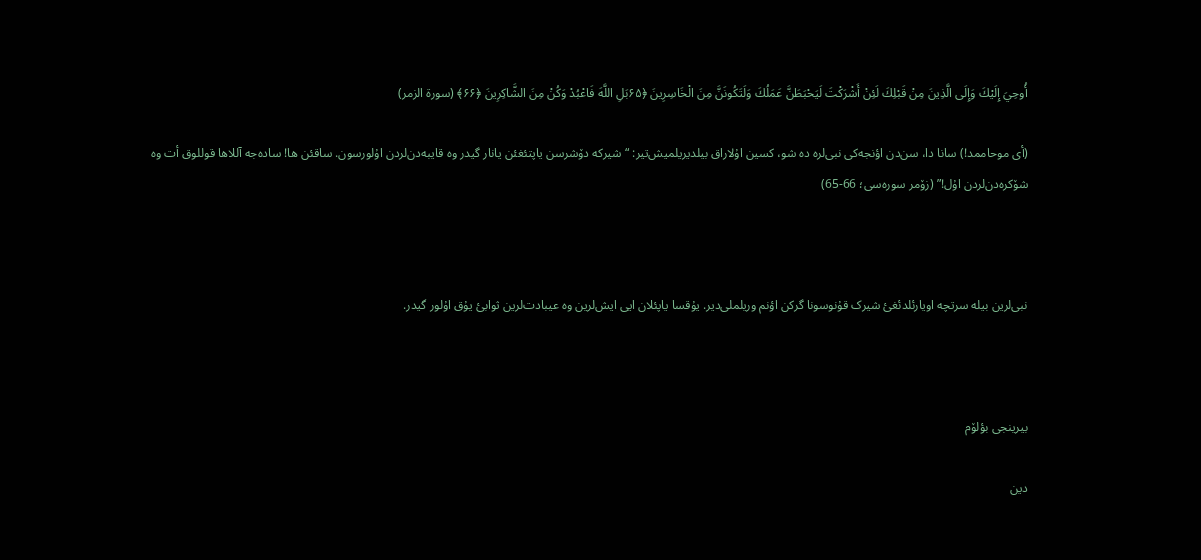أُوحِيَ إِلَيْكَ وَإِلَى الَّذِينَ مِنْ قَبْلِكَ لَئِنْ أَشْرَكْتَ لَيَحْبَطَنَّ عَمَلُكَ وَلَتَكُونَنَّ مِنَ الْخَاسِرِينَ ﴿۶۵بَلِ اللَّهَ فَاعْبُدْ وَكُنْ مِنَ الشَّاكِرِينَ ﴿۶۶﴾ (سورة الزمر)

(أی موحاممد!) سانا دا، سن‌دن اؤنجەکی نبی‌لرە دە شو، کسین اۇلاراق بیلدیریلمیش‌تیر: “شیرکە دۆشرسن یاپتئغئن یانار گیدر وە قایبەدن‌لردن اۇلورسون. ساقئن ها! سادەجە آللاها قوللوق أت وە شۆکرەدن‌لردن اۇل!” (زۆمر سورەسی؛ 66-65)



نبی‌لرین بیلە سرتچە اویارئلدئغئ شیرک قۇنوسونا گرکن اؤنم وریلملی‌دیر. یۇقسا یاپئلان ایی ایش‌لرین وە عیبادت‌لرین ثوابئ یۇق اۇلور گیدر.



بیرینجی بؤلۆم

دین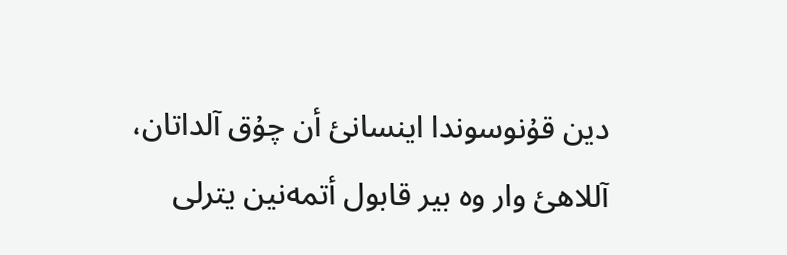دین قۇنوسوندا اینسانئ أن چۇق آلداتان، آللاهئ وار وە بیر قابول أتمەنین یترلی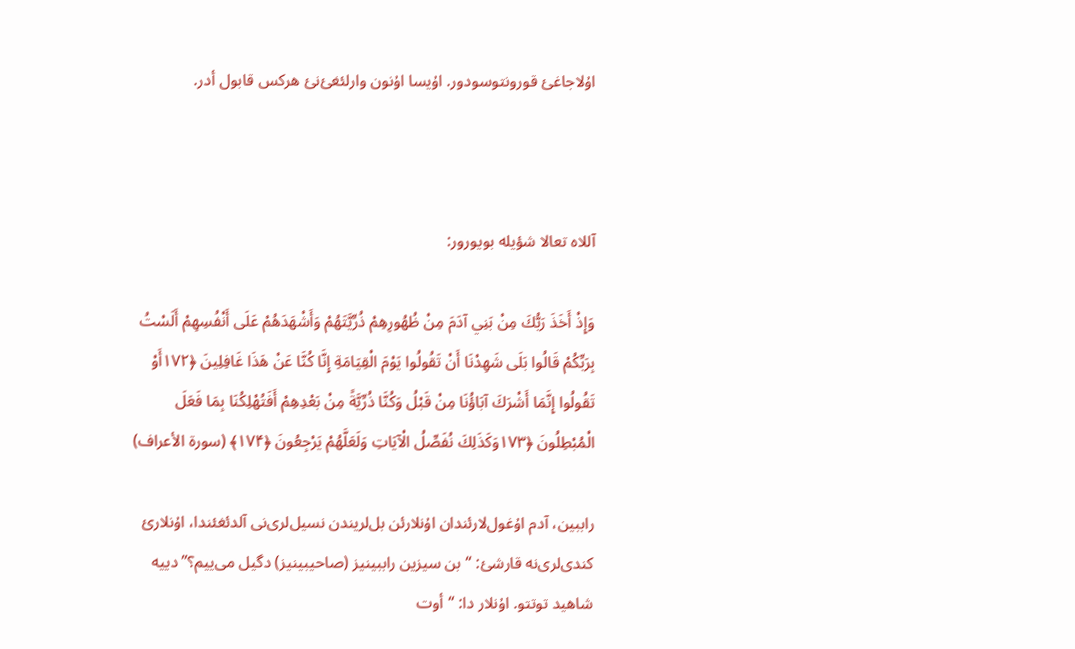اۇلاجاغئ قورونتوسودور. اۇیسا اۇنون وارلئغئ‌نئ هرکس قابول أدر.



آللاە تعالا شؤیلە بویورور:

وَإِذْ أَخَذَ رَبُّكَ مِنْ بَنِي آدَمَ مِنْ ظُهُورِهِمْ ذُرِّيَّتَهُمْ وَأَشْهَدَهُمْ عَلَى أَنْفُسِهِمْ أَلَسْتُ بِرَبِّكُمْ قَالُوا بَلَى شَهِدْنَا أَنْ تَقُولُوا يَوْمَ الْقِيَامَةِ إِنَّا كُنَّا عَنْ هَذَا غَافِلِينَ ﴿۱۷۲أَوْ تَقُولُوا إِنَّمَا أَشْرَكَ آبَاؤُنَا مِنْ قَبْلُ وَكُنَّا ذُرِّيَّةً مِنْ بَعْدِهِمْ أَفَتُهْلِكُنَا بِمَا فَعَلَ الْمُبْطِلُونَ ﴿۱۷۳وَكَذَلِكَ نُفَصِّلُ الْآيَاتِ وَلَعَلَّهُمْ يَرْجِعُونَ ﴿۱۷۴﴾ (سورة الأعراف)

راببین، آدم اۇغول‌لارئندان اۇنلارئن بل‌لریندن نسیل‌لری‌نی آلدئغئندا، اۇنلارئ کندی‌لری‌نە قارشئ: “بن سیزین راببینیز (صاحیبینیز) دگیل می‌ییم؟” دییە شاهید توتتو. اۇنلار دا: “أوت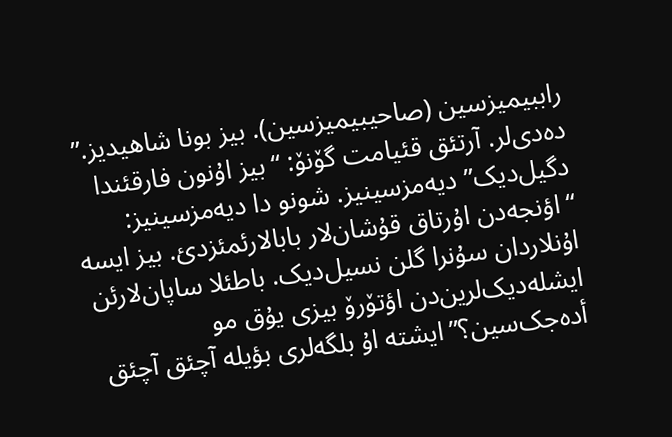راببیمیزسین (صاحیبیمیزسین). بیز بونا شاهیدیز.” دەدی‌لر. آرتئق قئیامت گۆنۆ: “بیز اۇنون فارقئندا دگیل‌دیک” دیەمزسینیز. شونو دا دیەمزسینیز: “اؤنجەدن اۇرتاق قۇشان‌لار بابالارئمئزدئ. بیز ایسە اۇنلاردان سۇنرا گلن نسیل‌دیک. باطئلا ساپان‌لارئن ایشلەدیک‌لرین‌دن اؤتۆرۆ بیزی یۇق مو أدەجک‌سین؟” ایشتە اۇ بلگەلری بؤیلە آچئق آچئق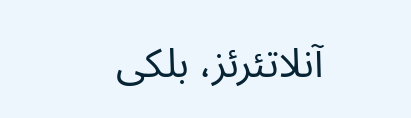آنلاتئرئز، بلکی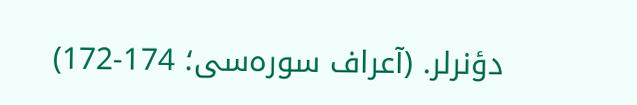دؤنرلر. (آعراف سورەسی؛ 174-172)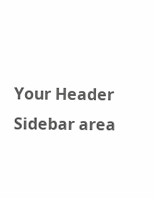Your Header Sidebar area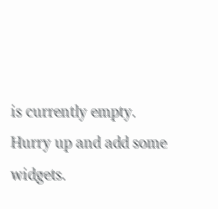is currently empty. Hurry up and add some widgets.